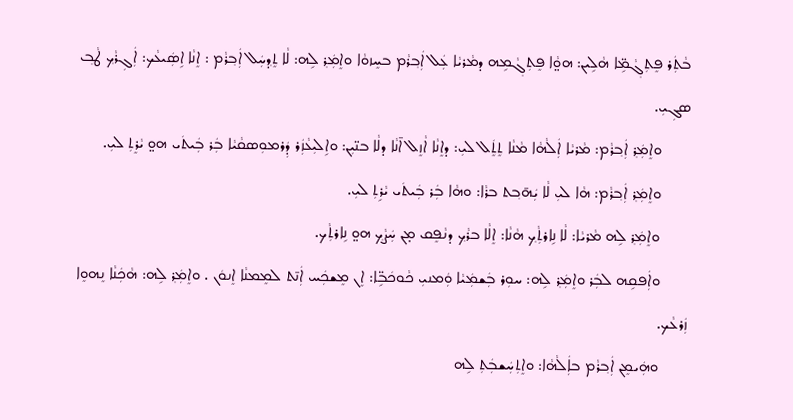ܒܵܬܲܪ ܦܸܬܼܓ݂ܵܡܹ̈ܐ ܗܵܠܹܝܢ: ܗܘ̤ܵܐ ܦܸܬܼܓ݂ܵܡܹܗ ܕܡܵܪܝܵܐ ܥܲܠ ܐܲܒ݂ܪܵܡ ܒܚܸܙܘܵܐ ܘܐܸܡܲܪ݂ ܠܹܗ: ܠܵܐ ܬܸܕ݂ܚܲܠ ܐܲܒ݂ܪܵܡ : ܐܸܢܵܐ ܐܹܣܲܝܥܵܟ: ܐܲܓܼܪܵܟ݂ ܛܵܒ݂ ܣܓܼܝܼ.
       ܘܐܸܡܲܪ݂ ܐܲܒ݂ܪܵܡ: ܡܵܪܝܵܐ ܐܲܠܵܗܵܐ ܡܵܢܵܐ ܬܸܬܸܿܠ ܠܝܼ: ܕܐܸܢܵܐ ܐܵܙܸܠ ܐ̄ܢܵܐ ܕܠܵܐ ܒܢ̈ܝܼܢ: ܘܐܹܠܝܼܥܵܙܲܪ ܕܲܪܡܘܼܣܩܵܝܵܐ ܒܲܪ ܒܲܝܬܿܝ ܗܘ̤ ܝܵܪܸܬܼ ܠܝܼ.
       ܘܐܸܡܲܪ݂ ܐܲܒ݂ܪܵܡ: ܗܵܐ ܠܝܼ ܠܵܐ ܝܲܗ̄ܒ݂ܬ ܒܪܵܐ: ܘܗܵܐ ܒܲܪ ܒܲܝܬܿܝ ܝܵܪܹܬܼ ܠܝܼ.
       ܘܐܸܡܲܪ݂ ܠܹܗ ܡܵܪܝܵܐ: ܠܵܐ ܢܹܐܪܬܼܵܟ݂ ܗܵܢܵܐ: ܐܸܠܵܐ ܒܪܵܟ݂ ܕܢܵܦܸܩ ܡ̣ܢ ܚܲܨܵܟ݂ ܗܘ̤ ܢܹܐܪܬܼܵܟ.
       ܘܐܲܦܩܹܗ ܠܒܲܪ ܘܐܸܡܲܪ݂ ܠܹܗ: ܚܘܼܪ ܒܲܫܡܲܝܵܐ ܘܲܡܢܝܼ ܟܵܘܟܿܒܹ̈ܐ: ܐܸܢ ܡܸܫܟܲܚ ܐܲܢ̄ܬ ܠܡܸܡܢܵܐ ܐܸܢܘܿܢ . ܘܐܸܡܲܪ݂ ܠܹܗ: ܗܵܟܲܢܵܐ ܢܸܗܘܸܐ ܙܲܪܥܵܟ.
       ܘܗܲܝܡܸܢ ܐܲܒ݂ܪܵܡ ܒܐܲܠܵܗܵܐ: ܘܐܸܬܼܚܲܫܒܲܬܼ ܠܹܗ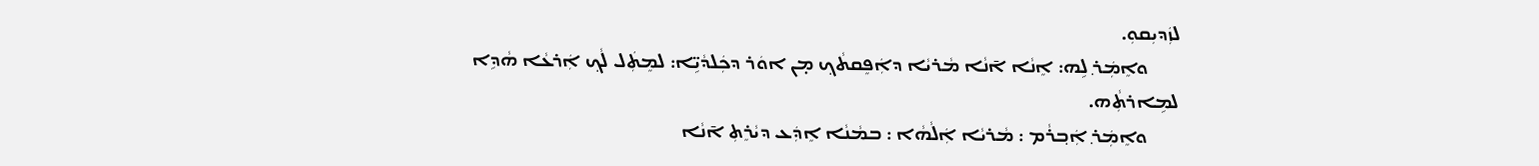ܠܙܲܕܝܼܩܘܼ.
       ܘܐܸܡܲܪ݂ ܠܹܗ: ܐܸܢܵܐ ܐ̄ܢܵܐ ܡܵܪܝܵܐ ܕܐܲܦܸܩܬܵܟ݂ ܡ̣ܢ ܐܘܿܪ ܕܟܲܠܕܵܝܹ̈ܐ: ܠܡܸܬܲܠ ܠܵܟ݂ ܐܲܪܥܵܐ ܗܵܕܹܐ ܠܡܹܐܪܬܼܵܗ.
       ܘܐܸܡܲܪ݂ ܐܲܒ݂ܪܵܡ : ܡܵܪܝܵܐ ܐܲܠܵܗܵܐ : ܒܡܵܢܵܐ ܐܸܕܲܥ ܕܝܵܪܸܬܼ ܐ̄ܢܵܐ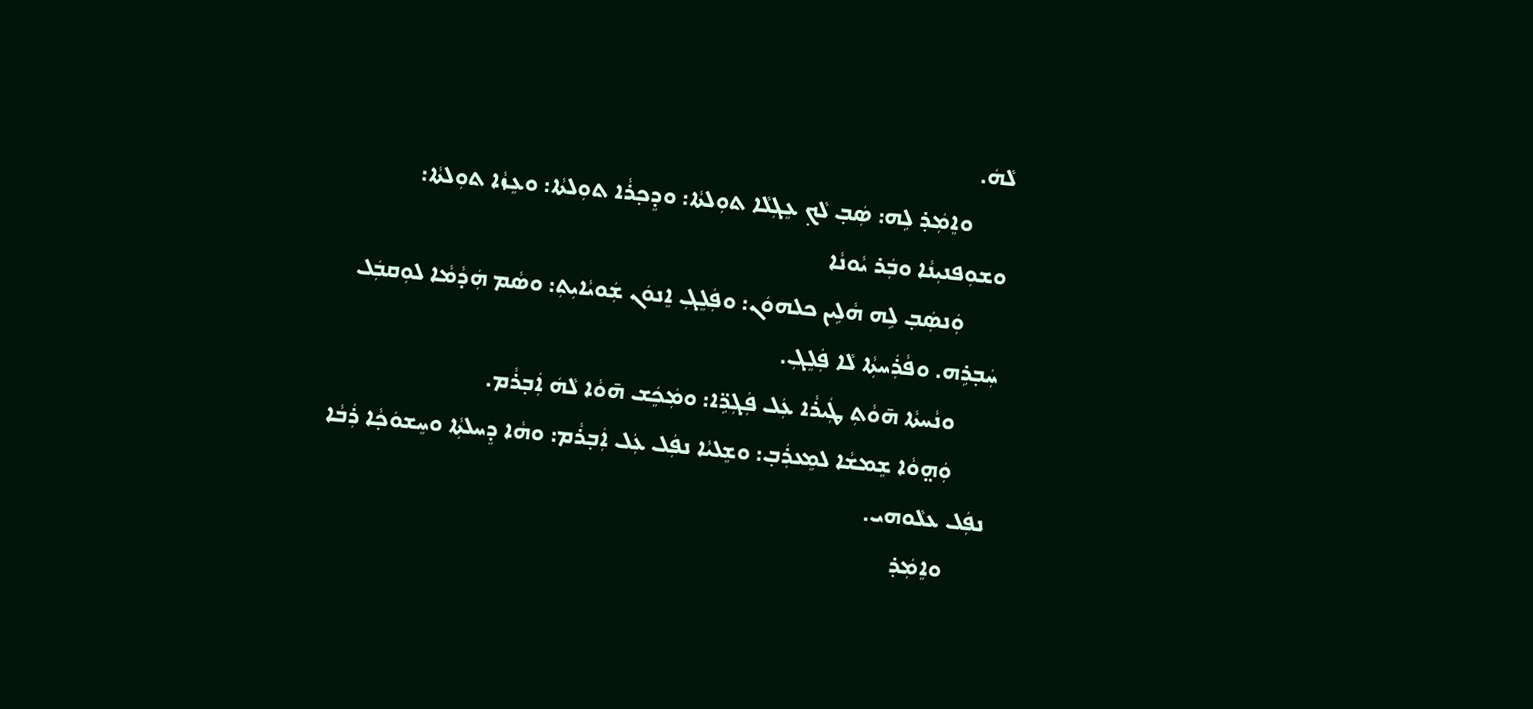ܠܵܗܿ.
       ܘܐܸܡܲܪ݂ ܠܹܗ: ܣܲܒ݂ ܠܵܟ݂ ܥܸܓܼܠܵܐ ܬܘܼܠܬܵܐ: ܘܕܸܟ݂ܪܵܐ ܬܘܼܠܬܵܐ: ܘܥܸܙܵܐ ܬܘܼܠܬܵܐ: ܘܫܘܼܦܢܝܼܢܵܐ ܘܒܲܪ ܝܵܘܢܵܐ
       ܘܲܢܣܲܒ݂ ܠܹܗ ܗܵܠܹܝܢ ܟܠܗܘܿܢ: ܘܦܲܠܸܓܼ ܐܸܢܘܿܢ ܫܲܘܝܵܐܝܼܬܼ: ܘܣܵܡ ܗܲܕܵܡܵܐ ܠܘܼܩܒܲܠ ܚܲܒ݂ܪܹܗ. ܘܦܵܪܲܚܬܼܵܐ ܠܵܐ ܦܲܠܸܓܼ.
       ܘܢܵܚܬܵܐ ܗ̄ܘܵܬܼ ܛܲܝܪܵܐ ܥܲܠ ܦܲܓܼܪܹ̈ܐ: ܘܡܲܟܸܿܫ ܗ̄ܘܵܐ ܠܵܗܿ ܐܲܒ݂ܪܵܡ.
       ܘܲܗ̤ܘܵܐ ܫܸܡܫܵܐ ܠܡܸܥܪܲܒ݂: ܘܫܸܠܝܵܐ ܢܦܲܠ ܥܲܠ ܐܲܒ݂ܪܵܡ: ܘܗܵܐ ܕܸܚܠܬܼܵܐ ܘܚܸܫܘܿܟ݂ܵܐ ܪܲܒܵܐ ܢܦܲܠ ܥܠܵܘܗܝ.
       ܘܐܸܡܲܪ݂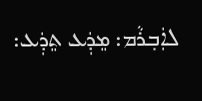ܠܐܲܒ݂ܪܵܡ: ܡܸܕܲܥ ܬܸܕܲܥ: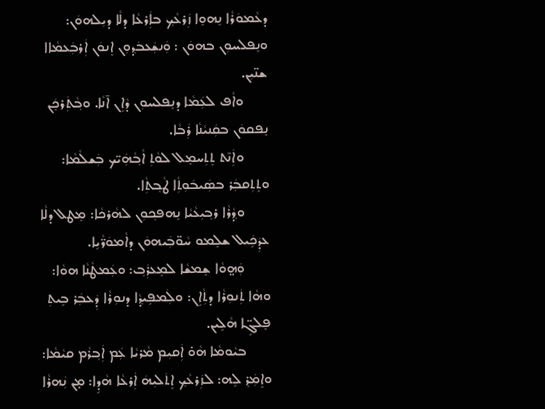ܕܥܵܡܘܿܪܵܐ ܢܸܗܘܸܐ ܙܲܪܥܵܟ݂ ܒܐܲܪܥܵܐ ܕܠܵܐ ܕܝܼܠܗܘܿܢ: ܘܢܸܦܠܚܘܼܢ ܒܗܘܿܢ : ܘܲܢܫܲܥܒܿܕ݂ܘܼܢ ܐܸܢܘܿܢ ܐܲܪܒܲܥܡܵܐܐ ܫܢ̈ܝܼܢ.
       ܘܐܵܦ ܠܥܲܡܵܐ ܕܢܸܦܠܚܘܼܢ ܕܵܐܹܢ ܐ̄ܢܵܐ. ܘܒ݂ܵܬܲܪܟܸܿܢ ܢܸܦܩܘܿܢ ܒܩܲܢܝܵܢܵܐ ܪܲܒܵܐ.
       ܘܐܲܢ̄ܬ ܬܸܬܼܚܡܸܠ ܠܘܵܬܼ ܐܵܒ݂ܵܗܲܝ̈ܟ ܒܲܫܠܵܡܵܐ: ܘܬܸܬܼܩܒܲܪ ܒܣܲܝܒܿܘܼܬܼܵܐ ܛܵܒ݂ܬܼܵܐ.
       ܘܕ݂ܵܪܵܐ ܪܒ݂ܝܼܥܵܝܵܐ ܢܸܗܦܟ݂ܘܼܢ ܠܗܵܪܟܵܐ: ܡܸܛܠ ܕܠܵܐ ܥܕܲܟܹܿܝܠ ܫܠܸܡܘ ܚܵܘ̈ܒܲܝܗܘܿܢ ܕܐܵܡܘܿܪܵ̈ܝܹܐ.
       ܘܲܗ̤ܘܵܐ ܫܸܡܫܵܐ ܠܡܸܥܪܲܒ݂: ܘܥܲܡܛܵܢܵܐ ܗܘܵܐ: ܘܗܵܐ ܬܲܢܘܼܪܵܐ ܕܬܼܵܐܹܢ: ܘܠܲܡܦܹܝܕ݂ܵܐ ܕܢܘܼܪܵܐ ܕܲܥܒܲܪ ܒܹܝܬܼ ܦܸܠܓܹ̈ܐ ܗܵܠܹܝܢ.
       ܒܝܵܘܡܵܐ ܗܵܘ̇ ܐܲܩܝܼܡ ܡܵܪܝܵܐ ܥܲܡ ܐܲܒ݂ܪܵܡ ܩܝܵܡܵܐ: ܘܐܸܡܲܪ݂ ܠܹܗ: ܠܙܲܪܥܵܟ݂ ܐܸܬܿܠܝܼܗܿ ܐܲܪܥܵܐ ܗܵܕܹܐ: ܡ̣ܢ ܢܲܗܪܵܐ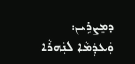ܕܡܸܨܪܹܝܢ: ܘܲܥܕܲܡܵܐ ܠܢܲܗܪܵܐ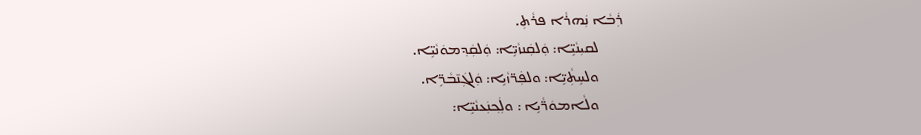ܪܲܒܵܐ ܢܲܗܪܵܐ ܦܪܵܬܼ.
       ܠܩܝܼܢܵܝܹ̈ܐ: ܘܲܠܩܲܢܙܵܝܹ̈ܐ: ܘܲܠܩܲܕ݂ܡܘܿܢܵܝܹ̈ܐ.
       ܘܠܚܹܬܼܵܝܹ̈ܐ: ܘܠܦܲܪ̈ܙܵܝܹܐ: ܘܲܠܓܲܢ̄ܒܵܪܹ̈ܐ.
       ܘܠܵܐܡܘܿܪ̈ܵܝܹܐ : ܘܠܲܟ݂ܢܲܥܢܵܝܹ̈ܐ: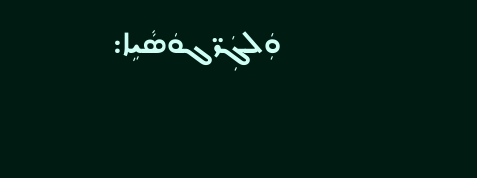ܘܲܠܓܲܪ̈ܓܘܿܣܵܝܹܐ: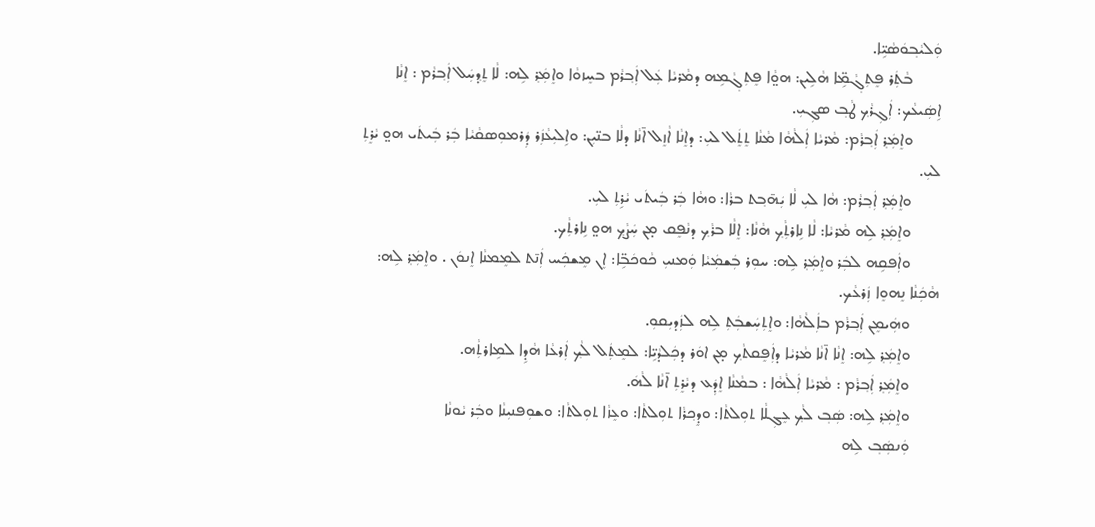ܘܲܠܝܵܒ݂ܘܿܣܵܝܹ̈ܐ.
       ܒܵܬܲܪ ܦܸܬܼܓ݂ܵܡܹ̈ܐ ܗܵܠܹܝܢ: ܗܘ̤ܵܐ ܦܸܬܼܓ݂ܵܡܹܗ ܕܡܵܪܝܵܐ ܥܲܠ ܐܲܒ݂ܪܵܡ ܒܚܸܙܘܵܐ ܘܐܸܡܲܪ݂ ܠܹܗ: ܠܵܐ ܬܸܕ݂ܚܲܠ ܐܲܒ݂ܪܵܡ : ܐܸܢܵܐ ܐܹܣܲܝܥܵܟ: ܐܲܓܼܪܵܟ݂ ܛܵܒ݂ ܣܓܼܝܼ.
       ܘܐܸܡܲܪ݂ ܐܲܒ݂ܪܵܡ: ܡܵܪܝܵܐ ܐܲܠܵܗܵܐ ܡܵܢܵܐ ܬܸܬܸܿܠ ܠܝܼ: ܕܐܸܢܵܐ ܐܵܙܸܠ ܐ̄ܢܵܐ ܕܠܵܐ ܒܢ̈ܝܼܢ: ܘܐܹܠܝܼܥܵܙܲܪ ܕܲܪܡܘܼܣܩܵܝܵܐ ܒܲܪ ܒܲܝܬܿܝ ܗܘ̤ ܝܵܪܸܬܼ ܠܝܼ.
       ܘܐܸܡܲܪ݂ ܐܲܒ݂ܪܵܡ: ܗܵܐ ܠܝܼ ܠܵܐ ܝܲܗ̄ܒ݂ܬ ܒܪܵܐ: ܘܗܵܐ ܒܲܪ ܒܲܝܬܿܝ ܝܵܪܹܬܼ ܠܝܼ.
       ܘܐܸܡܲܪ݂ ܠܹܗ ܡܵܪܝܵܐ: ܠܵܐ ܢܹܐܪܬܼܵܟ݂ ܗܵܢܵܐ: ܐܸܠܵܐ ܒܪܵܟ݂ ܕܢܵܦܸܩ ܡ̣ܢ ܚܲܨܵܟ݂ ܗܘ̤ ܢܹܐܪܬܼܵܟ.
       ܘܐܲܦܩܹܗ ܠܒܲܪ ܘܐܸܡܲܪ݂ ܠܹܗ: ܚܘܼܪ ܒܲܫܡܲܝܵܐ ܘܲܡܢܝܼ ܟܵܘܟܿܒܹ̈ܐ: ܐܸܢ ܡܸܫܟܲܚ ܐܲܢ̄ܬ ܠܡܸܡܢܵܐ ܐܸܢܘܿܢ . ܘܐܸܡܲܪ݂ ܠܹܗ: ܗܵܟܲܢܵܐ ܢܸܗܘܸܐ ܙܲܪܥܵܟ.
       ܘܗܲܝܡܸܢ ܐܲܒ݂ܪܵܡ ܒܐܲܠܵܗܵܐ: ܘܐܸܬܼܚܲܫܒܲܬܼ ܠܹܗ ܠܙܲܕܝܼܩܘܼ.
       ܘܐܸܡܲܪ݂ ܠܹܗ: ܐܸܢܵܐ ܐ̄ܢܵܐ ܡܵܪܝܵܐ ܕܐܲܦܸܩܬܵܟ݂ ܡ̣ܢ ܐܘܿܪ ܕܟܲܠܕܵܝܹ̈ܐ: ܠܡܸܬܲܠ ܠܵܟ݂ ܐܲܪܥܵܐ ܗܵܕܹܐ ܠܡܹܐܪܬܼܵܗ.
       ܘܐܸܡܲܪ݂ ܐܲܒ݂ܪܵܡ : ܡܵܪܝܵܐ ܐܲܠܵܗܵܐ : ܒܡܵܢܵܐ ܐܸܕܲܥ ܕܝܵܪܸܬܼ ܐ̄ܢܵܐ ܠܵܗܿ.
       ܘܐܸܡܲܪ݂ ܠܹܗ: ܣܲܒ݂ ܠܵܟ݂ ܥܸܓܼܠܵܐ ܬܘܼܠܬܵܐ: ܘܕܸܟ݂ܪܵܐ ܬܘܼܠܬܵܐ: ܘܥܸܙܵܐ ܬܘܼܠܬܵܐ: ܘܫܘܼܦܢܝܼܢܵܐ ܘܒܲܪ ܝܵܘܢܵܐ
       ܘܲܢܣܲܒ݂ ܠܹܗ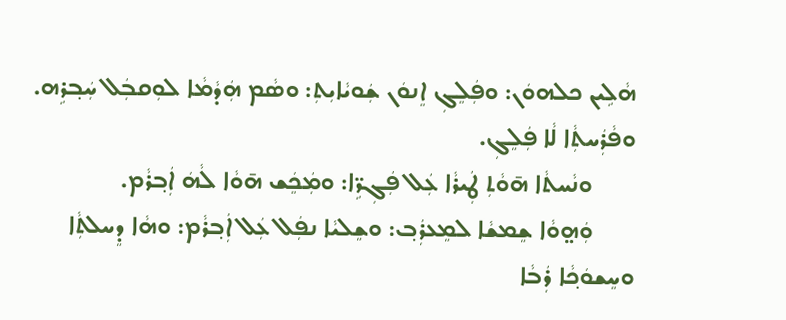ܗܵܠܹܝܢ ܟܠܗܘܿܢ: ܘܦܲܠܸܓܼ ܐܸܢܘܿܢ ܫܲܘܝܵܐܝܼܬܼ: ܘܣܵܡ ܗܲܕܵܡܵܐ ܠܘܼܩܒܲܠ ܚܲܒ݂ܪܹܗ. ܘܦܵܪܲܚܬܼܵܐ ܠܵܐ ܦܲܠܸܓܼ.
       ܘܢܵܚܬܵܐ ܗ̄ܘܵܬܼ ܛܲܝܪܵܐ ܥܲܠ ܦܲܓܼܪܹ̈ܐ: ܘܡܲܟܸܿܫ ܗ̄ܘܵܐ ܠܵܗܿ ܐܲܒ݂ܪܵܡ.
       ܘܲܗ̤ܘܵܐ ܫܸܡܫܵܐ ܠܡܸܥܪܲܒ݂: ܘܫܸܠܝܵܐ ܢܦܲܠ ܥܲܠ ܐܲܒ݂ܪܵܡ: ܘܗܵܐ ܕܸܚܠܬܼܵܐ ܘܚܸܫܘܿܟ݂ܵܐ ܪܲܒܵܐ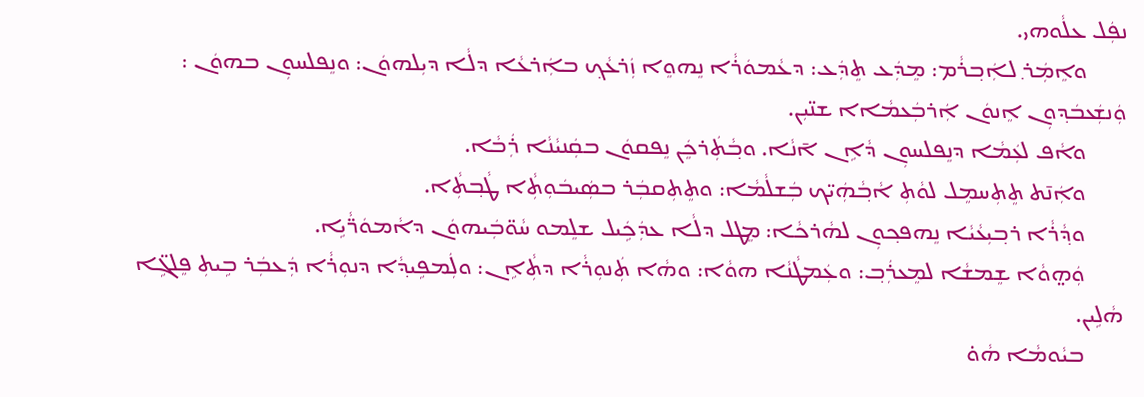ܢܦܲܠ ܥܠܵܘܗܝ.
       ܘܐܸܡܲܪ݂ ܠܐܲܒ݂ܪܵܡ: ܡܸܕܲܥ ܬܸܕܲܥ: ܕܥܵܡܘܿܪܵܐ ܢܸܗܘܸܐ ܙܲܪܥܵܟ݂ ܒܐܲܪܥܵܐ ܕܠܵܐ ܕܝܼܠܗܘܿܢ: ܘܢܸܦܠܚܘܼܢ ܒܗܘܿܢ : ܘܲܢܫܲܥܒܿܕ݂ܘܼܢ ܐܸܢܘܿܢ ܐܲܪܒܲܥܡܵܐܐ ܫܢ̈ܝܼܢ.
       ܘܐܵܦ ܠܥܲܡܵܐ ܕܢܸܦܠܚܘܼܢ ܕܵܐܹܢ ܐ̄ܢܵܐ. ܘܒ݂ܵܬܲܪܟܸܿܢ ܢܸܦܩܘܿܢ ܒܩܲܢܝܵܢܵܐ ܪܲܒܵܐ.
       ܘܐܲܢ̄ܬ ܬܸܬܼܚܡܸܠ ܠܘܵܬܼ ܐܵܒ݂ܵܗܲܝ̈ܟ ܒܲܫܠܵܡܵܐ: ܘܬܸܬܼܩܒܲܪ ܒܣܲܝܒܿܘܼܬܼܵܐ ܛܵܒ݂ܬܼܵܐ.
       ܘܕ݂ܵܪܵܐ ܪܒ݂ܝܼܥܵܝܵܐ ܢܸܗܦܟ݂ܘܼܢ ܠܗܵܪܟܵܐ: ܡܸܛܠ ܕܠܵܐ ܥܕܲܟܹܿܝܠ ܫܠܸܡܘ ܚܵܘ̈ܒܲܝܗܘܿܢ ܕܐܵܡܘܿܪܵ̈ܝܹܐ.
       ܘܲܗ̤ܘܵܐ ܫܸܡܫܵܐ ܠܡܸܥܪܲܒ݂: ܘܥܲܡܛܵܢܵܐ ܗܘܵܐ: ܘܗܵܐ ܬܲܢܘܼܪܵܐ ܕܬܼܵܐܹܢ: ܘܠܲܡܦܹܝܕ݂ܵܐ ܕܢܘܼܪܵܐ ܕܲܥܒܲܪ ܒܹܝܬܼ ܦܸܠܓܹ̈ܐ ܗܵܠܹܝܢ.
       ܒܝܵܘܡܵܐ ܗܵܘ̇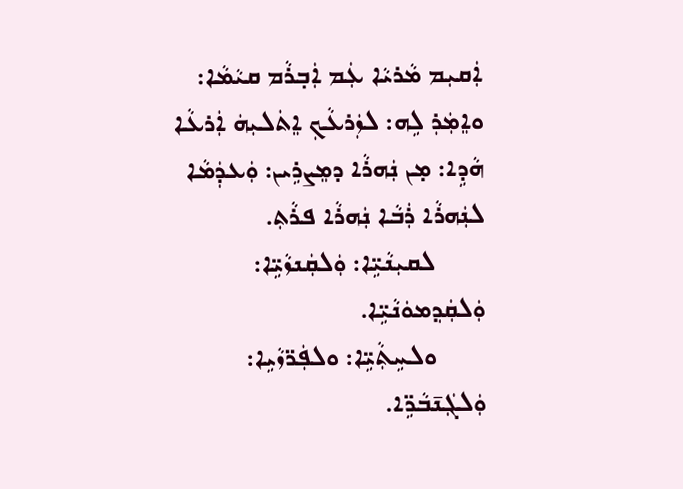ܐܲܩܝܼܡ ܡܵܪܝܵܐ ܥܲܡ ܐܲܒ݂ܪܵܡ ܩܝܵܡܵܐ: ܘܐܸܡܲܪ݂ ܠܹܗ: ܠܙܲܪܥܵܟ݂ ܐܸܬܿܠܝܼܗܿ ܐܲܪܥܵܐ ܗܵܕܹܐ: ܡ̣ܢ ܢܲܗܪܵܐ ܕܡܸܨܪܹܝܢ: ܘܲܥܕܲܡܵܐ ܠܢܲܗܪܵܐ ܪܲܒܵܐ ܢܲܗܪܵܐ ܦܪܵܬܼ.
       ܠܩܝܼܢܵܝܹ̈ܐ: ܘܲܠܩܲܢܙܵܝܹ̈ܐ: ܘܲܠܩܲܕ݂ܡܘܿܢܵܝܹ̈ܐ.
       ܘܠܚܹܬܼܵܝܹ̈ܐ: ܘܠܦܲܪ̈ܙܵܝܹܐ: ܘܲܠܓܲܢ̄ܒܵܪܹ̈ܐ.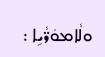ܘܠܵܐܡܘܿܪ̈ܵܝܹܐ :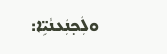ܘܠܲܟ݂ܢܲܥܢܵܝܹ̈ܐ: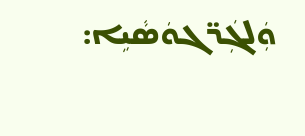ܘܲܠܓܲܪ̈ܓܘܿܣܵܝܹܐ: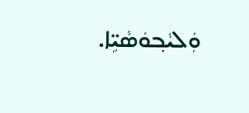ܘܲܠܝܵܒ݂ܘܿܣܵܝܹ̈ܐ.